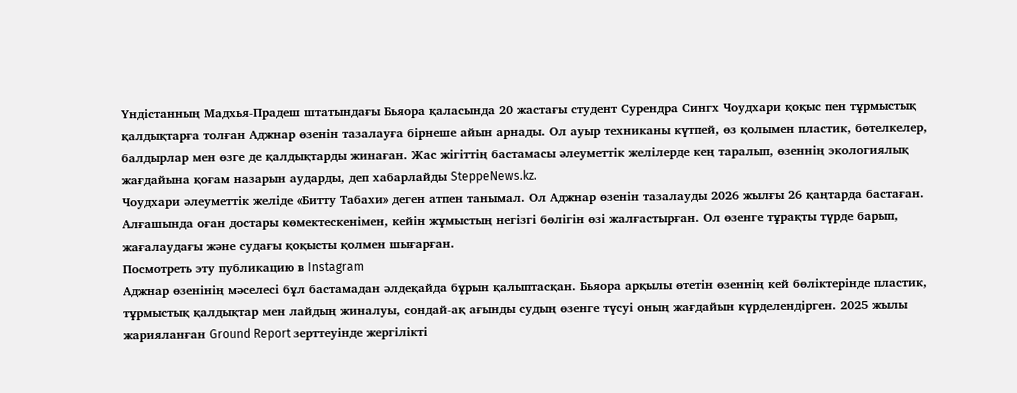Үндістанның Мадхья-Прадеш штатындағы Бьяора қаласында 20 жастағы студент Сурендра Сингх Чоудхари қоқыс пен тұрмыстық қалдықтарға толған Аджнар өзенін тазалауға бірнеше айын арнады. Ол ауыр техниканы күтпей, өз қолымен пластик, бөтелкелер, балдырлар мен өзге де қалдықтарды жинаған. Жас жігіттің бастамасы әлеуметтік желілерде кең таралып, өзеннің экологиялық жағдайына қоғам назарын аударды, деп хабарлайды SteppeNews.kz.
Чоудхари әлеуметтік желіде «Битту Табахи» деген атпен танымал. Ол Аджнар өзенін тазалауды 2026 жылғы 26 қаңтарда бастаған. Алғашында оған достары көмектескенімен, кейін жұмыстың негізгі бөлігін өзі жалғастырған. Ол өзенге тұрақты түрде барып, жағалаудағы және судағы қоқысты қолмен шығарған.
Посмотреть эту публикацию в Instagram
Аджнар өзенінің мәселесі бұл бастамадан әлдеқайда бұрын қалыптасқан. Бьяора арқылы өтетін өзеннің кей бөліктерінде пластик, тұрмыстық қалдықтар мен лайдың жиналуы, сондай-ақ ағынды судың өзенге түсуі оның жағдайын күрделендірген. 2025 жылы жарияланған Ground Report зерттеуінде жергілікті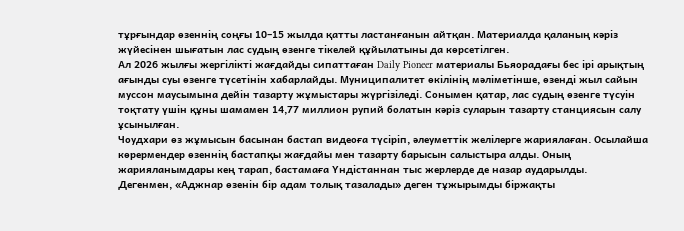тұрғындар өзеннің соңғы 10–15 жылда қатты ластанғанын айтқан. Материалда қаланың кәріз жүйесінен шығатын лас судың өзенге тікелей құйылатыны да көрсетілген.
Ал 2026 жылғы жергілікті жағдайды сипаттаған Daily Pioneer материалы Бьяорадағы бес ірі арықтың ағынды суы өзенге түсетінін хабарлайды. Муниципалитет өкілінің мәліметінше, өзенді жыл сайын муссон маусымына дейін тазарту жұмыстары жүргізіледі. Сонымен қатар, лас судың өзенге түсуін тоқтату үшін құны шамамен 14,77 миллион рупий болатын кәріз суларын тазарту станциясын салу ұсынылған.
Чоудхари өз жұмысын басынан бастап видеоға түсіріп, әлеуметтік желілерге жариялаған. Осылайша көрермендер өзеннің бастапқы жағдайы мен тазарту барысын салыстыра алды. Оның жарияланымдары кең тарап, бастамаға Үндістаннан тыс жерлерде де назар аударылды.
Дегенмен, «Аджнар өзенін бір адам толық тазалады» деген тұжырымды біржақты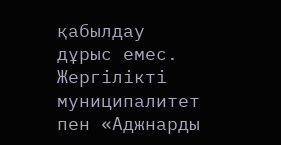қабылдау дұрыс емес. Жергілікті муниципалитет пен «Аджнарды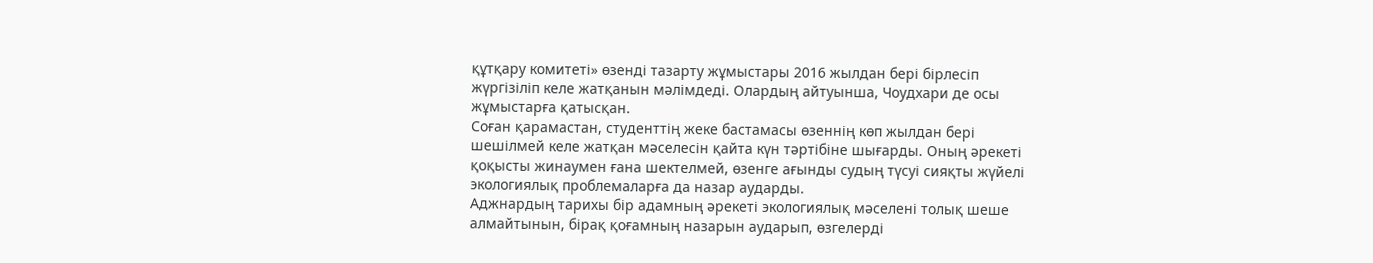құтқару комитеті» өзенді тазарту жұмыстары 2016 жылдан бері бірлесіп жүргізіліп келе жатқанын мәлімдеді. Олардың айтуынша, Чоудхари де осы жұмыстарға қатысқан.
Соған қарамастан, студенттің жеке бастамасы өзеннің көп жылдан бері шешілмей келе жатқан мәселесін қайта күн тәртібіне шығарды. Оның әрекеті қоқысты жинаумен ғана шектелмей, өзенге ағынды судың түсуі сияқты жүйелі экологиялық проблемаларға да назар аударды.
Аджнардың тарихы бір адамның әрекеті экологиялық мәселені толық шеше алмайтынын, бірақ қоғамның назарын аударып, өзгелерді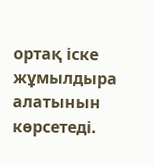ортақ іске жұмылдыра алатынын көрсетеді.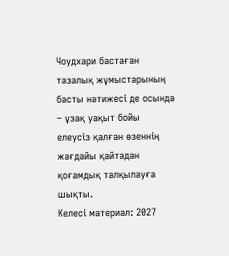Чоудхари бастаған тазалық жұмыстарының басты нәтижесі де осында – ұзақ уақыт бойы елеусіз қалған өзеннің жағдайы қайтадан қоғамдық талқылауға шықты.
Келесі материал: 2027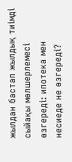жылдан бастап жылдық тиімді сыйақы мөлшерлемесі өзгереді: ипотека мен несиеде не өзгереді?